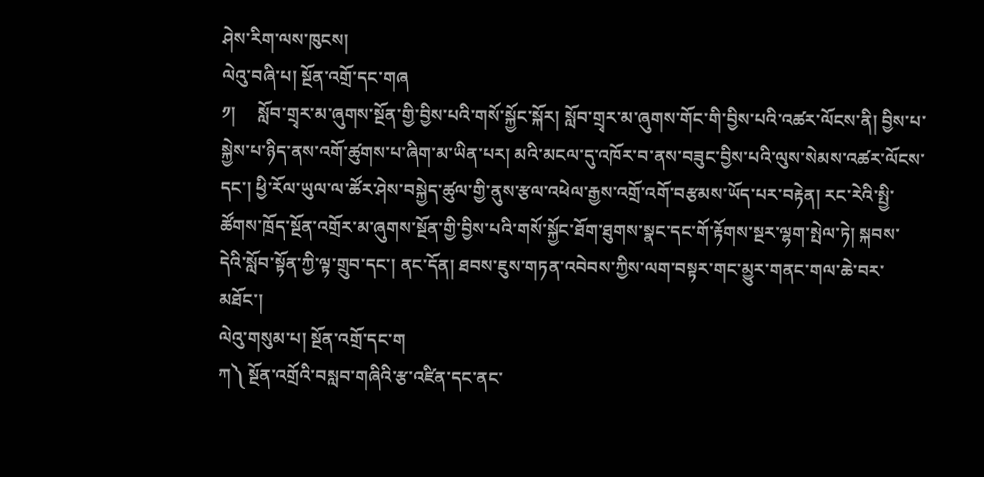ཤེས་རིག་ལས་ཁུངས།
ལེའུ་བཞི་པ། སྔོན་འགྲོ་དང་གཞ
༡།     སློབ་གྲྭར་མ་ཞུགས་སྔོན་གྱི་བྱིས་པའི་གསོ་སྐྱོང་སྐོར། སློབ་གྲྭར་མ་ཞུགས་གོང་གི་བྱིས་པའི་འཚར་ལོངས་ནི། བྱིས་པ་སྐྱེས་པ་ཉིད་ནས་འགོ་ཚུགས་པ་ཞིག་མ་ཡིན་པར། མའི་མངལ་དུ་འཁོར་བ་ནས་བཟུང་བྱིས་པའི་ལུས་སེམས་འཚར་ལོངས་དང་། ཕྱི་རོལ་ཡུལ་ལ་ཚོར་ཤེས་བསྐྱེད་ཚུལ་གྱི་ནུས་རྩལ་འཕེལ་རྒྱས་འགྲོ་འགོ་བརྩམས་ཡོད་པར་བརྟེན། རང་རེའི་སྤྱི་ཚོགས་ཁྲོད་སྔོན་འགྲོར་མ་ཞུགས་སྔོན་གྱི་བྱིས་པའི་གསོ་སྐྱོང་ཐོག་ཐུགས་སྣང་དང་གོ་རྟོགས་སྔར་ལྷག་སྤེལ་ཏེ། སྐབས་དེའི་སློབ་སྟོན་ཀྱི་ལྟ་གྲུབ་དང་། ནང་དོན། ཐབས་ཇུས་གཏན་འབེབས་ཀྱིས་ལག་བསྟར་གང་མྱུར་གནང་གལ་ཆེ་བར་མཐོང་།
ལེའུ་གསུམ་པ། སྔོན་འགྲོ་དང་ག
ཀ༽ སྔོན་འགྲོའི་བསླབ་གཞིའི་རྩ་འཛིན་དང་ནང་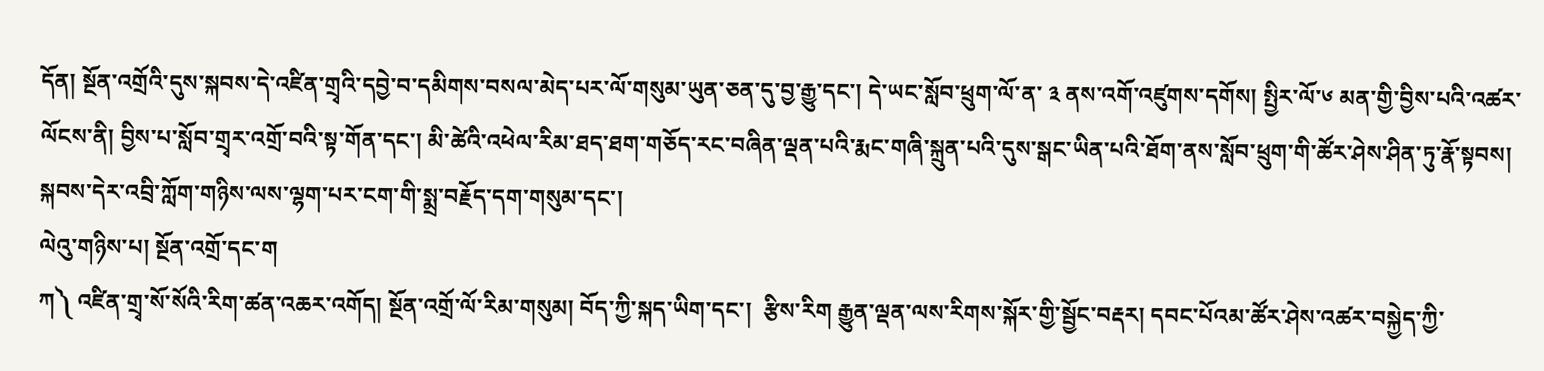དོན། སྔོན་འགྲོའི་དུས་སྐབས་དེ་འཛིན་གྲྭའི་དབྱེ་བ་དམིགས་བསལ་མེད་པར་ལོ་གསུམ་ཡུན་ཅན་དུ་བྱ་རྒྱུ་དང་། དེ་ཡང་སློབ་ཕྲུག་ལོ་ན་ ༣ ནས་འགོ་འཛུགས་དགོས། སྤྱིར་ལོ་༦ མན་གྱི་བྱིས་པའི་འཚར་ལོངས་ནི། བྱིས་པ་སློབ་གྲྭར་འགྲོ་བའི་སྟ་གོན་དང་། མི་ཚེའི་འཕེལ་རིམ་ཐད་ཐག་གཅོད་རང་བཞིན་ལྡན་པའི་རྨང་གཞི་སྐྲུན་པའི་དུས་སྒང་ཡིན་པའི་ཐོག་ནས་སློབ་ཕྲུག་གི་ཚོར་ཤེས་ཤིན་ཏུ་རྣོ་སྟབས། སྐབས་དེར་འབྲི་ཀློག་གཉིས་ལས་ལྷག་པར་ངག་གི་སྨྲ་བརྗོད་དག་གསུམ་དང་།
ལེའུ་གཉིས་པ། སྔོན་འགྲོ་དང་ག
ཀ༽ འཛིན་གྲྭ་སོ་སོའི་རིག་ཚན་འཆར་འགོད། སྔོན་འགྲོ་ལོ་རིམ་གསུམ། བོད་ཀྱི་སྐད་ཡིག་དང་།  རྩིས་རིག རྒྱུན་ལྡན་ལས་རིགས་སྐོར་གྱི་སྦྱོང་བརྡར། དབང་པོའམ་ཚོར་ཤེས་འཚར་བསྐྱེད་ཀྱི་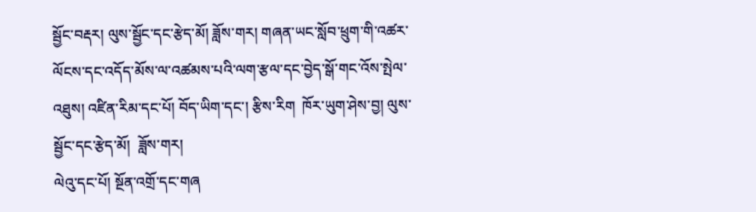སྦྱོང་བརྡར། ལུས་སྦྱོང་དང་རྩེད་མོ། ཟློས་གར། གཞན་ཡང་སློབ་ཕྲུག་གི་འཚར་ལོངས་དང་འདོད་མོས་ལ་འཚམས་པའི་ལག་རྩལ་དང་བྱེད་སྒོ་གང་འོས་སྤེལ་འཐུས། འཛིན་རིམ་དང་པོ། བོད་ཡིག་དང་། རྩིས་རིག  ཁོར་ཡུག་ཤེས་བྱ། ལུས་སྦྱོང་དང་རྩེད་མོ།  ཟློས་གར།
ལེའུ་དང་པོ། སྔོན་འགྲོ་དང་གཞ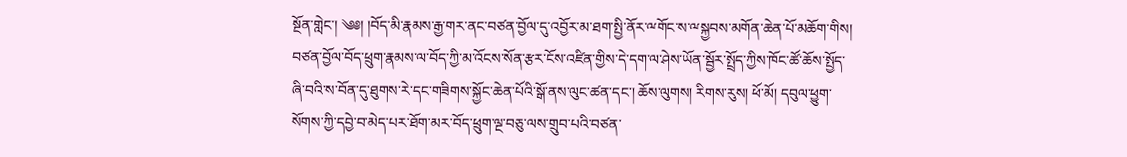སྔོན་གླེང་། ༄༅། །བོད་མི་རྣམས་རྒྱ་གར་ནང་བཙན་བྱོལ་དུ་འབྱོར་མ་ཐག་སྤྱི་ནོར་ྋགོང་ས་ྋསྐྱབས་མགོན་ཆེན་པོ་མཆོག་གིས། བཙན་བྱོལ་བོད་ཕྲུག་རྣམས་ལ་བོད་ཀྱི་མ་འོངས་སོན་རྩར་ངོས་འཛིན་གྱིས་དེ་དག་ལ་ཤེས་ཡོན་སྦྱོར་སྤྲོད་ཀྱིས་ཁོང་ཚོ་ཆོས་སྤྱོད་ཞི་བའི་ས་བོན་དུ་ཐུགས་རེ་དང་གཟིགས་སྐྱོང་ཆེན་པོའི་སྒོ་ནས་ལུང་ཚན་དང་། ཆོས་ལུགས། རིགས་རུས། ཕོ་མོ། དབུལ་ཕྱུག་སོགས་ཀྱི་དབྱེ་བ་མེད་པར་ཐོག་མར་བོད་ཕྲུག་ལྔ་བཅུ་ལས་གྲུབ་པའི་བཙན་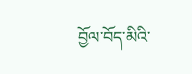བྱོལ་བོད་མིའི་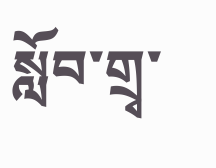སློབ་གྲྭ་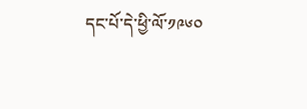དང་པོ་དེ་ཕྱི་ལོ་༡༩༦༠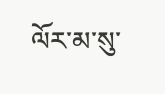ལོར་མ་སུ་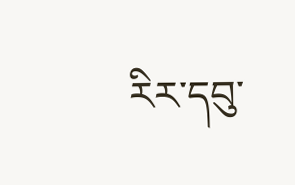རིར་དབུ་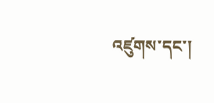འཛུགས་དང་།